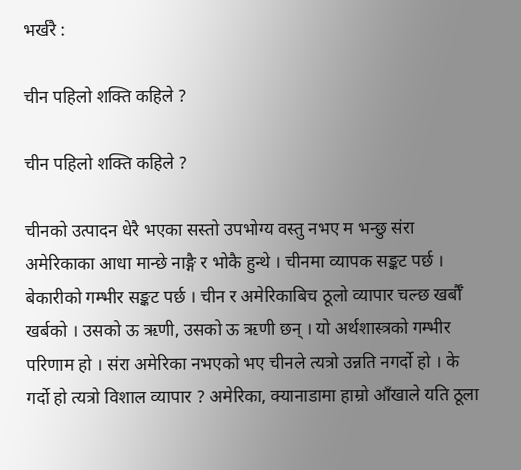भर्खरै :

चीन पहिलो शक्ति कहिले ?

चीन पहिलो शक्ति कहिले ?

चीनको उत्पादन धेरै भएका सस्तो उपभोग्य वस्तु नभए म भन्छु संरा अमेरिकाका आधा मान्छे नाङ्गै र भोकै हुन्थे । चीनमा व्यापक सङ्कट पर्छ । बेकारीको गम्भीर सङ्कट पर्छ । चीन र अमेरिकाबिच ठूलो व्यापार चल्छ खर्बौँ खर्बको । उसको ऊ ऋणी, उसको ऊ ऋणी छन् । यो अर्थशास्त्रको गम्भीर परिणाम हो । संरा अमेरिका नभएको भए चीनले त्यत्रो उन्नति नगर्दो हो । के गर्दो हो त्यत्रो विशाल व्यापार ? अमेरिका, क्यानाडामा हाम्रो आँखाले यति ठूला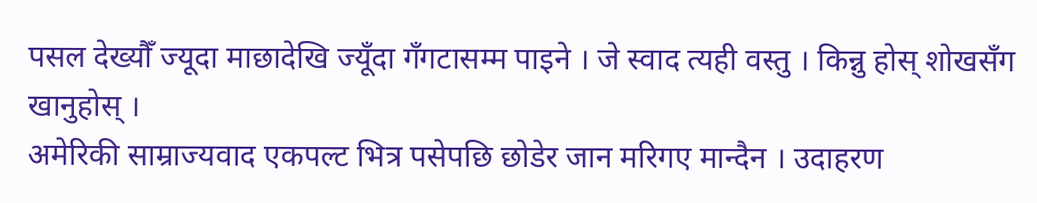पसल देख्यौँ ज्यूदा माछादेखि ज्यूँदा गँगटासम्म पाइने । जे स्वाद त्यही वस्तु । किन्नु होस् शोखसँग खानुहोस् ।
अमेरिकी साम्राज्यवाद एकपल्ट भित्र पसेपछि छोडेर जान मरिगए मान्दैन । उदाहरण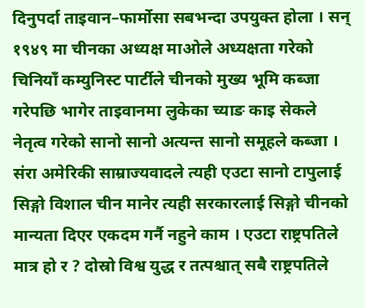दिनुपर्दा ताइवान–फार्मोसा सबभन्दा उपयुक्त होला । सन् १९४९ मा चीनका अध्यक्ष माओले अध्यक्षता गरेको चिनियाँ कम्युनिस्ट पार्टीले चीनको मुख्य भूमि कब्जा गरेपछि भागेर ताइवानमा लुकेका च्याङ काइ सेकले नेतृत्व गरेको सानो सानो अत्यन्त सानो समूहले कब्जा । संरा अमेरिकी साम्राज्यवादले त्यही एउटा सानो टापुलाई सिङ्गो विशाल चीन मानेर त्यही सरकारलाई सिङ्गो चीनको मान्यता दिएर एकदम गर्नै नहुने काम । एउटा राष्ट्रपतिले मात्र हो र ? दोस्रो विश्व युद्ध र तत्पश्चात् सबै राष्ट्रपतिले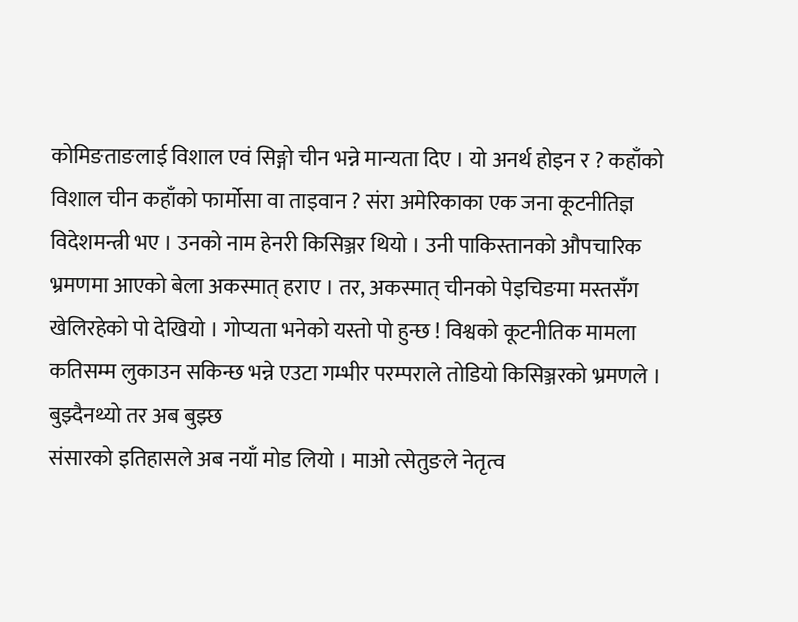कोमिङताङलाई विशाल एवं सिङ्गो चीन भन्ने मान्यता दिए । यो अनर्थ होइन र ? कहाँको विशाल चीन कहाँको फार्मोसा वा ताइवान ? संरा अमेरिकाका एक जना कूटनीतिज्ञ विदेशमन्त्री भए । उनको नाम हेनरी किसिञ्जर थियो । उनी पाकिस्तानको औपचारिक भ्रमणमा आएको बेला अकस्मात् हराए । तर, अकस्मात् चीनको पेइचिङमा मस्तसँग खेलिरहेको पो देखियो । गोप्यता भनेको यस्तो पो हुन्छ ! विश्वको कूटनीतिक मामला कतिसम्म लुकाउन सकिन्छ भन्ने एउटा गम्भीर परम्पराले तोडियो किसिञ्जरको भ्रमणले ।
बुझ्दैनथ्यो तर अब बुझ्छ
संसारको इतिहासले अब नयाँ मोड लियो । माओ त्सेतुङले नेतृत्व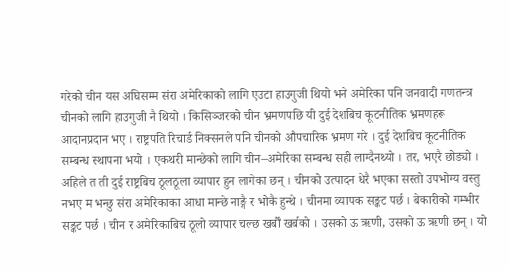गरेको चीन यस अघिसम्म संरा अमेरिकाको लागि एउटा हाउगुजी थियो भने अमेरिका पनि जनवादी गणतन्त्र चीनको लागि हाउगुजी नै थियो । किसिञ्जरको चीन भ्रमणपछि यी दुई देशबिच कूटनीतिक भ्रमणहरू आदानप्रदान भए । राष्ट्रपति रिचार्ड निक्सनले पनि चीनको औपचारिक भ्रमण गरे । दुई देशबिच कूटनीतिक सम्बन्ध स्थापना भयो । एकथरी मान्छेको लागि चीन–अमेरिका सम्बन्ध सही लाग्दैनथ्यो । तर, भएरै छोड्यो । अहिले त ती दुई राष्ट्रबिच ठूलठूला व्यापार हुन लागेका छन् । चीनको उत्पादन धेरै भएका सस्तो उपभोग्य वस्तु नभए म भन्छु संरा अमेरिकाका आधा मान्छे नाङ्गै र भोकै हुन्थे । चीनमा व्यापक सङ्कट पर्छ । बेकारीको गम्भीर सङ्कट पर्छ । चीन र अमेरिकाबिच ठूलो व्यापार चल्छ खर्बौँ खर्बको । उसको ऊ ऋणी, उसको ऊ ऋणी छन् । यो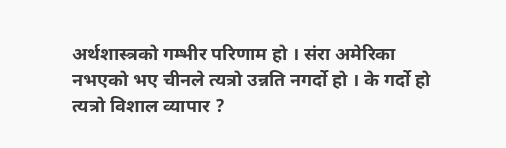अर्थशास्त्रको गम्भीर परिणाम हो । संरा अमेरिका नभएको भए चीनले त्यत्रो उन्नति नगर्दो हो । के गर्दो हो त्यत्रो विशाल व्यापार ?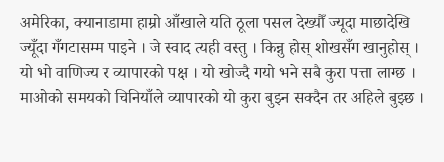अमेरिका, क्यानाडामा हाम्रो आँखाले यति ठूला पसल देख्यौँ ज्यूदा माछादेखि ज्यूँदा गँगटासम्म पाइने । जे स्वाद त्यही वस्तु । किन्नु होस् शोखसँग खानुहोस् । यो भो वाणिज्य र व्यापारको पक्ष । यो खोज्दै गयो भने सबै कुरा पत्ता लाग्छ । माओको समयको चिनियाँले व्यापारको यो कुरा बुझ्न सक्दैन तर अहिले बुझ्छ ।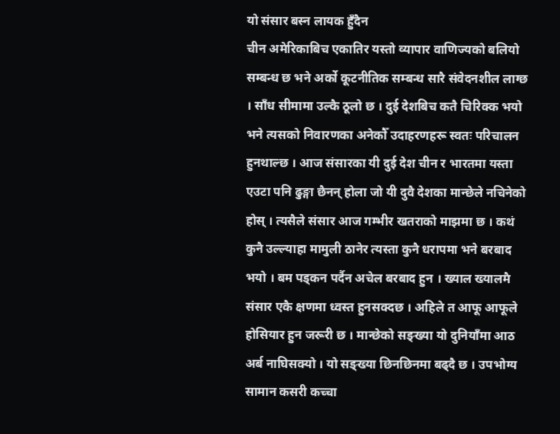यो संसार बस्न लायक हुँदैन
चीन अमेरिकाबिच एकातिर यस्तो व्यापार वाणिज्यको बलियो सम्बन्ध छ भने अर्को कूटनीतिक सम्बन्ध सारै संवेदनशील लाग्छ । साँध सीमामा उल्कै ठूलो छ । दुई देशबिच कतै चिरिक्क भयो भने त्यसको निवारणका अनेकौँ उदाहरणहरू स्वतः परिचालन हुनथाल्छ । आज संसारका यी दुई देश चीन र भारतमा यस्ता एउटा पनि ढुङ्गा छैनन् होला जो यी दुवै देशका मान्छेले नचिनेको होस् । त्यसैले संसार आज गम्भीर खतराको माझमा छ । कथं कुनै उल्ल्याहा मामुली ठानेर त्यस्ता कुनै धरापमा भने बरबाद भयो । बम पड्कन पर्दैन अचेल बरबाद हुन । ख्याल ख्यालमै संसार एकै क्षणमा ध्वस्त हुनसक्दछ । अहिले त आफू आफूले होसियार हुन जरूरी छ । मान्छेको सङ्ख्या यो दुनियाँमा आठ अर्ब नाघिसक्यो । यो सङ्ख्या छिनछिनमा बढ्दै छ । उपभोग्य सामान कसरी कच्चा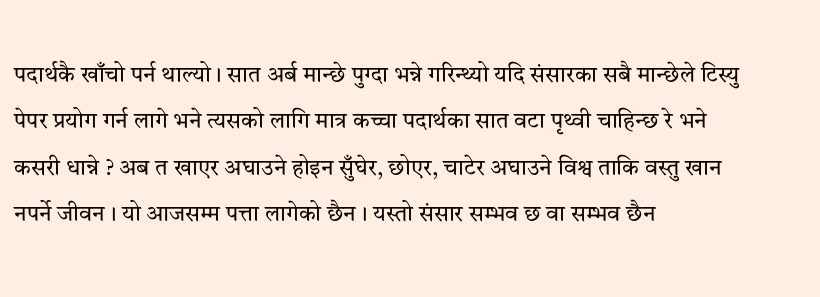पदार्थकै खाँचो पर्न थाल्यो । सात अर्ब मान्छे पुग्दा भन्ने गरिन्थ्यो यदि संसारका सबै मान्छेले टिस्यु पेपर प्रयोग गर्न लागे भने त्यसको लागि मात्र कच्चा पदार्थका सात वटा पृथ्वी चाहिन्छ रे भने कसरी धान्ने ? अब त खाएर अघाउने होइन सुँघेर, छोएर, चाटेर अघाउने विश्व ताकि वस्तु खान नपर्ने जीवन । यो आजसम्म पत्ता लागेको छैन । यस्तो संसार सम्भव छ वा सम्भव छैन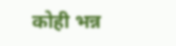कोही भन्न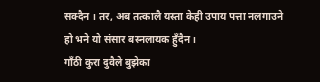सक्दैन । तर, अब तत्कालै यस्ता केही उपाय पत्ता नलगाउने हो भने यो संसार बस्नलायक हुँदैन ।
गाँठी कुरा दुवैले बुझेका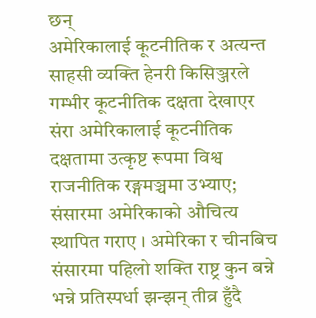छन्
अमेरिकालाई कूटनीतिक र अत्यन्त साहसी व्यक्ति हेनरी किसिञ्जरले गम्भीर कूटनीतिक दक्षता देखाएर संरा अमेरिकालाई कूटनीतिक दक्षतामा उत्कृष्ट रूपमा विश्व राजनीतिक रङ्गमञ्चमा उभ्याए; संसारमा अमेरिकाको औचित्य स्थापित गराए । अमेरिका र चीनबिच संसारमा पहिलो शक्ति राष्ट्र कुन बन्ने भन्ने प्रतिस्पर्धा झन्झन् तीव्र हुँदै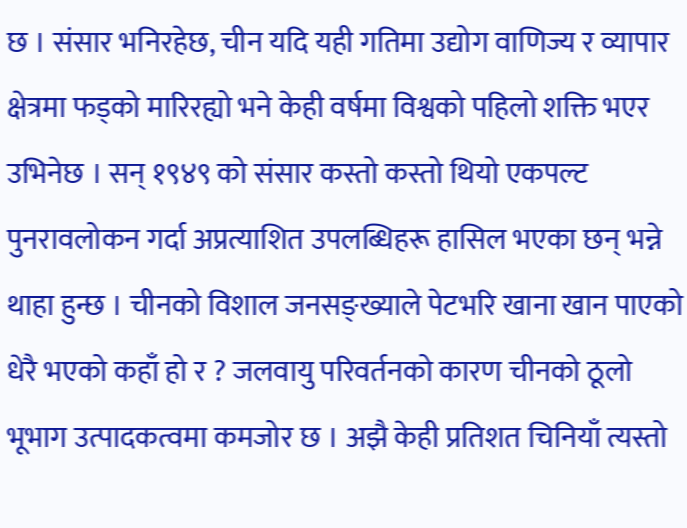छ । संसार भनिरहेछ, चीन यदि यही गतिमा उद्योग वाणिज्य र व्यापार क्षेत्रमा फड्को मारिरह्यो भने केही वर्षमा विश्वको पहिलो शक्ति भएर उभिनेछ । सन् १९४९ को संसार कस्तो कस्तो थियो एकपल्ट पुनरावलोकन गर्दा अप्रत्याशित उपलब्धिहरू हासिल भएका छन् भन्ने थाहा हुन्छ । चीनको विशाल जनसङ्ख्याले पेटभरि खाना खान पाएको धेरै भएको कहाँ हो र ? जलवायु परिवर्तनको कारण चीनको ठूलो भूभाग उत्पादकत्वमा कमजोर छ । अझै केही प्रतिशत चिनियाँ त्यस्तो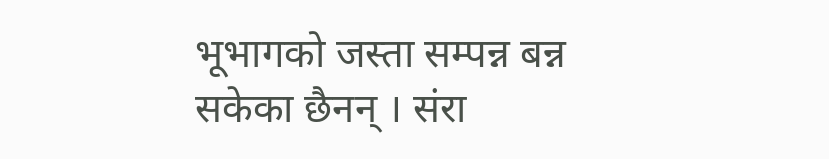भूभागको जस्ता सम्पन्न बन्न सकेका छैनन् । संरा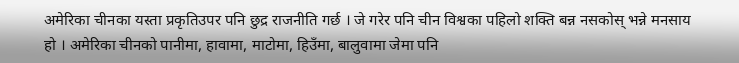अमेरिका चीनका यस्ता प्रकृतिउपर पनि छुद्र राजनीति गर्छ । जे गरेर पनि चीन विश्वका पहिलो शक्ति बन्न नसकोस् भन्ने मनसाय हो । अमेरिका चीनको पानीमा, हावामा, माटोमा, हिउँमा, बालुवामा जेमा पनि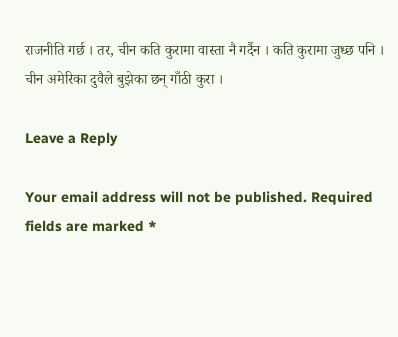राजनीति गर्छ । तर, चीन कति कुरामा वास्ता नै गर्दैन । कति कुरामा जुध्छ पनि । चीन अमेरिका दुवैले बुझेका छन् गाँठी कुरा ।

Leave a Reply

Your email address will not be published. Required fields are marked *